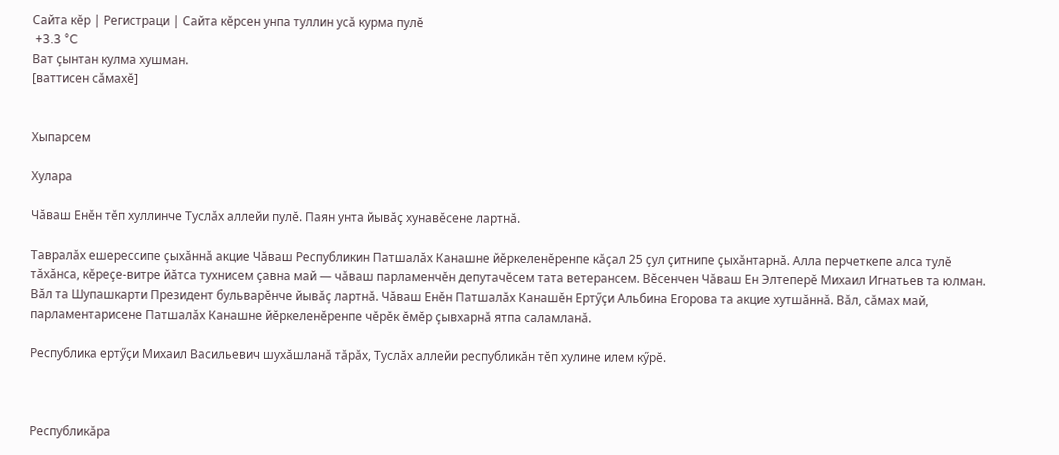Сайта кӗр | Регистраци | Сайта кӗрсен унпа туллин усӑ курма пулӗ
 +3.3 °C
Ват ҫынтан кулма хушман.
[ваттисен сӑмахӗ]


Хыпарсем

Хулара

Чӑваш Енӗн тӗп хуллинче Туслӑх аллейи пулӗ. Паян унта йывӑҫ хунавӗсене лартнӑ.

Тавралӑх ешерессипе ҫыхӑннӑ акцие Чӑваш Республикин Патшалӑх Канашне йӗркеленӗренпе кӑҫал 25 ҫул ҫитнипе ҫыхӑнтарнӑ. Алла перчеткепе алса тулӗ тӑхӑнса, кӗреҫе-витре йӑтса тухнисем ҫавна май — чӑваш парламенчӗн депутачӗсем тата ветерансем. Вӗсенчен Чӑваш Ен Элтеперӗ Михаил Игнатьев та юлман. Вӑл та Шупашкарти Президент бульварӗнче йывӑҫ лартнӑ. Чӑваш Енӗн Патшалӑх Канашӗн Ертӳҫи Альбина Егорова та акцие хутшӑннӑ. Вӑл, сӑмах май, парламентарисене Патшалӑх Канашне йӗркеленӗренпе чӗрӗк ӗмӗр ҫывхарнӑ ятпа саламланӑ.

Республика ертӳҫи Михаил Васильевич шухӑшланӑ тӑрӑх, Туслӑх аллейи республикӑн тӗп хулине илем кӳрӗ.



Республикӑра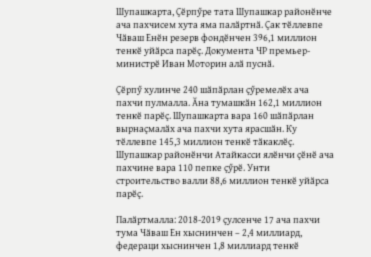Шупашкарта, Ҫӗрпӳре тата Шупашкар районӗнче ача пахчисем хута яма палӑртнӑ. Ҫак тӗллевпе Чӑваш Енӗн резерв фондӗнчен 396,1 миллион тенкӗ уйӑрса парӗҫ. Документа ЧР премьер-министрӗ Иван Моторин алӑ пуснӑ.

Ҫӗрпӳ хулинче 240 шӑпӑрлан ҫӳремелӗх ача пахчи пулмалла. Ӑна тумашкӑн 162,1 миллион тенкӗ парӗҫ. Шупашкарта вара 160 шӑпӑрлан вырнаҫмалӑх ача пахчи хута ярасшӑн. Ку тӗллевпе 145,3 миллион тенкӗ тӑкаклӗҫ. Шупашкар районӗнчи Атайкасси ялӗнчи ҫӗнӗ ача пахчине вара 110 пепке ҫӳрӗ. Унти строительство валли 88,6 миллион тенкӗ уйӑрса парӗҫ.

Палӑртмалла: 2018-2019 ҫулсенче 17 ача пахчи тума Чӑваш Ен хыснинчен – 2,4 миллиард, федераци хыснинчен 1,8 миллиард тенкӗ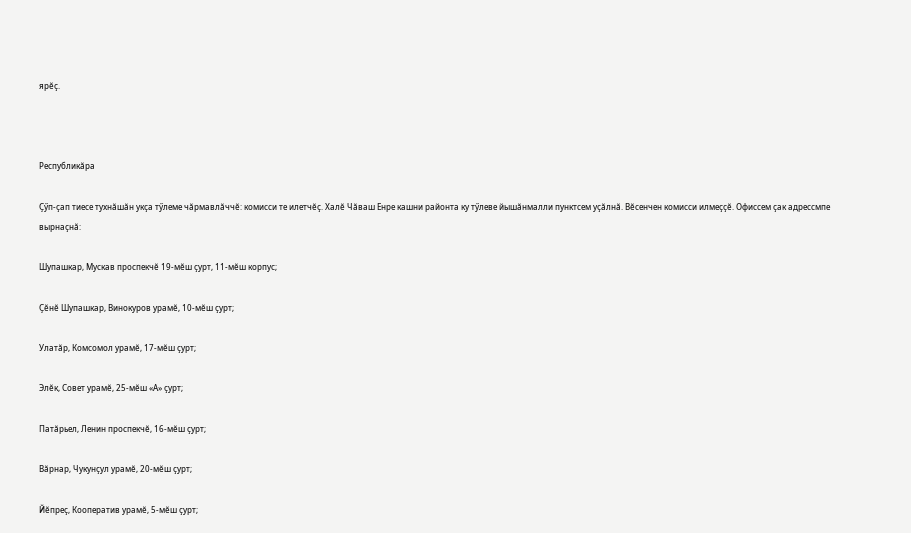ярӗҫ.



Республикӑра

Ҫӳп-ҫап тиесе тухнӑшӑн укҫа тӳлеме чӑрмавлӑччӗ: комисси те илетчӗҫ. Халӗ Чӑваш Енре кашни районта ку тӳлеве йышӑнмалли пунктсем уҫӑлнӑ. Вӗсенчен комисси илмеҫҫӗ. Офиссем ҫак адрессмпе вырнаҫнӑ:

Шупашкар, Мускав проспекчӗ 19-мӗш ҫурт, 11-мӗш корпус;

Ҫӗнӗ Шупашкар, Винокуров урамӗ, 10-мӗш ҫурт;

Улатӑр, Комсомол урамӗ, 17-мӗш ҫурт;

Элӗк, Совет урамӗ, 25-мӗш «А» ҫурт;

Патӑрьел, Ленин проспекчӗ, 16-мӗш ҫурт;

Вӑрнар, Чукунҫул урамӗ, 20-мӗш ҫурт;

Йӗпреҫ, Кооператив урамӗ, 5-мӗш ҫурт;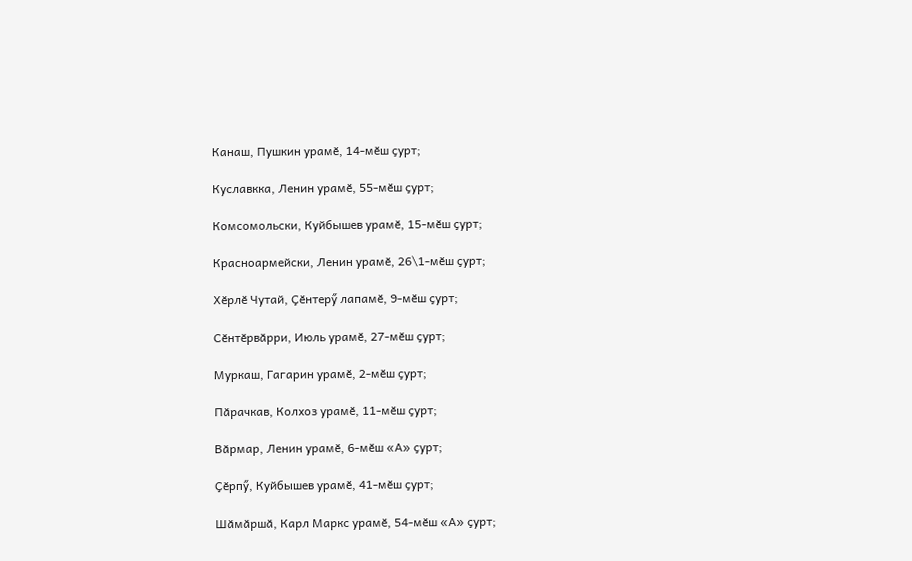Канаш, Пушкин урамӗ, 14-мӗш ҫурт;

Куславкка, Ленин урамӗ, 55-мӗш ҫурт;

Комсомольски, Куйбышев урамӗ, 15-мӗш ҫурт;

Красноармейски, Ленин урамӗ, 26\1-мӗш ҫурт;

Хӗрлӗ Чутай, Ҫӗнтерӳ лапамӗ, 9-мӗш ҫурт;

Сӗнтӗрвӑрри, Июль урамӗ, 27-мӗш ҫурт;

Муркаш, Гагарин урамӗ, 2-мӗш ҫурт;

Пӑрачкав, Колхоз урамӗ, 11-мӗш ҫурт;

Вӑрмар, Ленин урамӗ, 6-мӗш «А» ҫурт;

Ҫӗрпӳ, Куйбышев урамӗ, 41-мӗш ҫурт;

Шӑмӑршӑ, Карл Маркс урамӗ, 54-мӗш «А» ҫурт;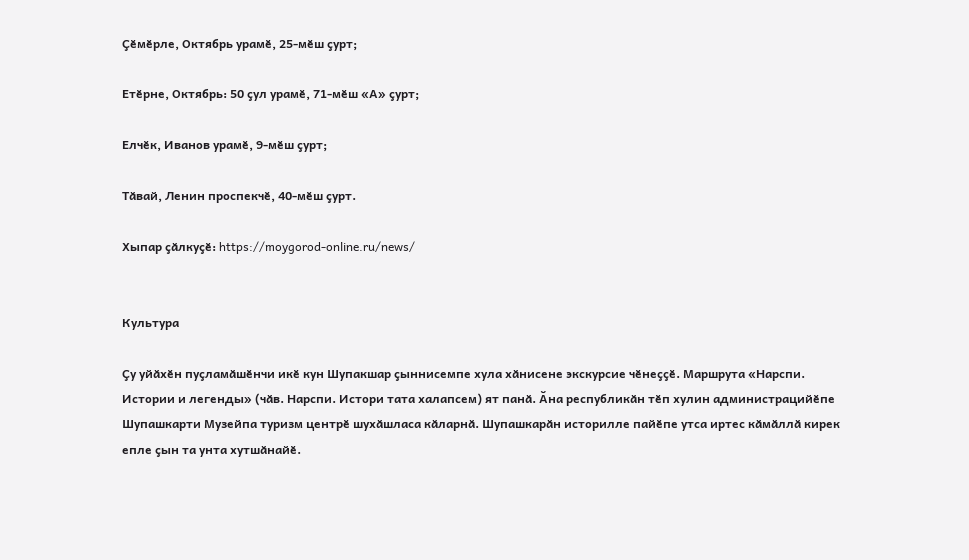Ҫӗмӗрле, Октябрь урамӗ, 25-мӗш ҫурт;

Етӗрне, Октябрь: 50 ҫул урамӗ, 71-мӗш «А» ҫурт;

Елчӗк, Иванов урамӗ, 9-мӗш ҫурт;

Тӑвай, Ленин проспекчӗ, 40-мӗш ҫурт.

Хыпар ҫӑлкуҫӗ: https://moygorod-online.ru/news/


Культура

Ҫу уйӑхӗн пуҫламӑшӗнчи икӗ кун Шупакшар ҫыннисемпе хула хӑнисене экскурсие чӗнеҫҫӗ. Маршрута «Нарспи. Истории и легенды» (чӑв. Нарспи. Истори тата халапсем) ят панӑ. Ӑна республикӑн тӗп хулин администрацийӗпе Шупашкарти Музейпа туризм центрӗ шухӑшласа кӑларнӑ. Шупашкарӑн историлле пайӗпе утса иртес кӑмӑллӑ кирек епле ҫын та унта хутшӑнайӗ.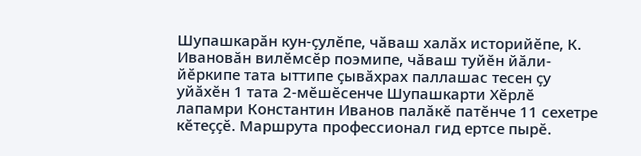Шупашкарӑн кун-ҫулӗпе, чӑваш халӑх историйӗпе, К. Ивановӑн вилӗмсӗр поэмипе, чӑваш туйӗн йӑли-йӗркипе тата ыттипе ҫывӑхрах паллашас тесен ҫу уйӑхӗн 1 тата 2-мӗшӗсенче Шупашкарти Хӗрлӗ лапамри Константин Иванов палӑкӗ патӗнче 11 сехетре кӗтеҫҫӗ. Маршрута профессионал гид ертсе пырӗ.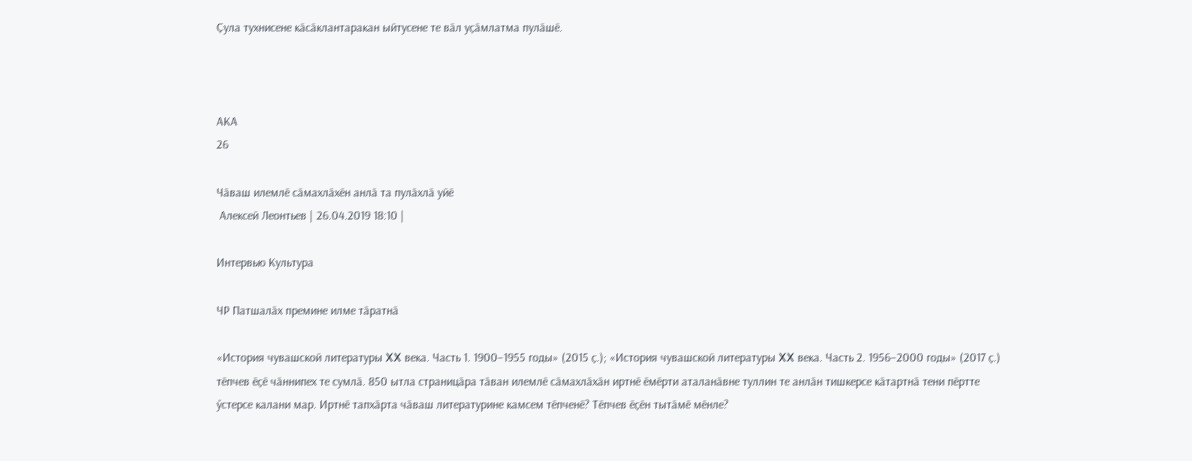Ҫула тухнисене кӑсӑклантаракан ыйтусене те вӑл уҫӑмлатма пулӑшӗ.



АКА
26

Чӑваш илемлӗ сӑмахлӑхӗн анлӑ та пулӑхлӑ уйӗ
 Алексей Леонтьев | 26.04.2019 18:10 |

Интервью Культура

ЧР Патшалӑх премине илме тӑратнӑ

«История чувашской литературы XX века. Часть 1. 1900–1955 годы» (2015 ҫ.); «История чувашской литературы XX века. Часть 2. 1956–2000 годы» (2017 ҫ.) тӗпчев ӗҫӗ чӑннипех те сумлӑ. 850 ытла страницӑра тӑван илемлӗ сӑмахлӑхӑн иртнӗ ӗмӗрти аталанӑвне туллин те анлӑн тишкерсе кӑтартнӑ тени пӗртте ӳстерсе калани мар. Иртнӗ тапхӑрта чӑваш литературине камсем тӗпченӗ? Тӗпчев ӗҫӗн тытӑмӗ мӗнле?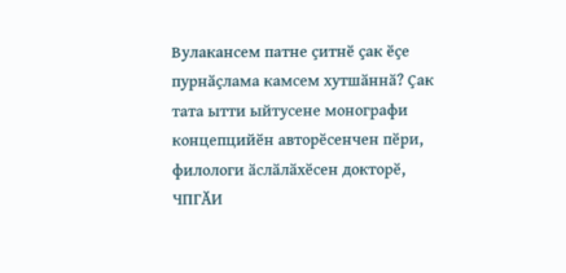Вулакансем патне ҫитнӗ ҫак ӗҫе пурнӑҫлама камсем хутшӑннӑ? Ҫак тата ытти ыйтусене монографи концепцийӗн авторӗсенчен пӗри, филологи ӑслӑлӑхӗсен докторӗ, ЧПГӐИ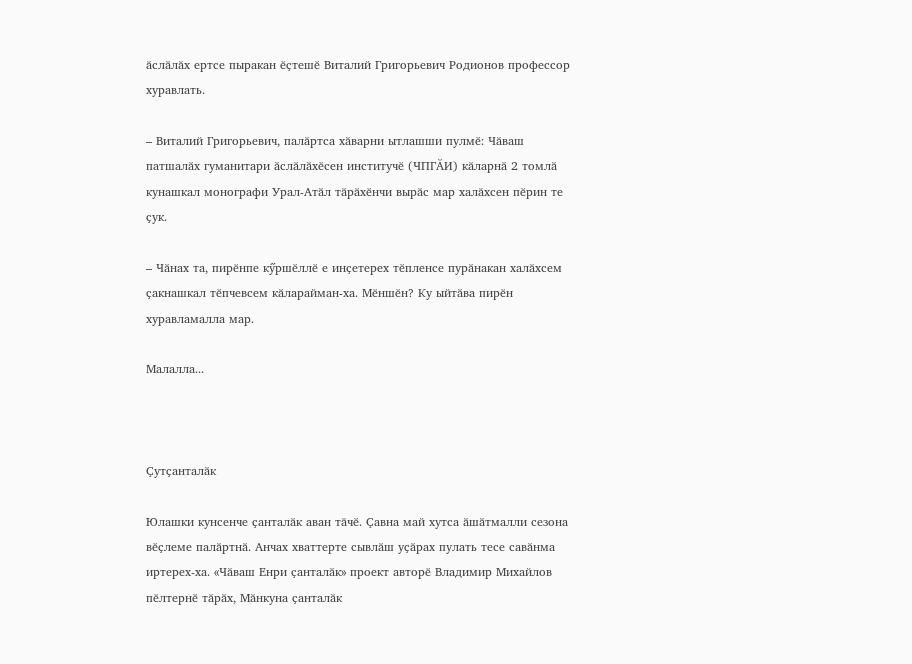ӑслӑлӑх ертсе пыракан ӗҫтешӗ Виталий Григорьевич Родионов профессор хуравлать.

– Виталий Григорьевич, палӑртса хӑварни ытлашши пулмӗ: Чӑваш патшалӑх гуманитари ӑслӑлӑхӗсен институчӗ (ЧПГӐИ) кӑларнӑ 2 томлӑ кунашкал монографи Урал-Атӑл тӑрӑхӗнчи вырӑс мар халӑхсен пӗрин те ҫук.

– Чӑнах та, пирӗнпе кӳршӗллӗ е инҫетерех тӗпленсе пурӑнакан халӑхсем ҫакнашкал тӗпчевсем кӑларайман-ха. Мӗншӗн? Ку ыйтӑва пирӗн хуравламалла мар.

Малалла...



Ҫутҫанталӑк

Юлашки кунсенче ҫанталӑк аван тӑчӗ. Ҫавна май хутса ӑшӑтмалли сезона вӗҫлеме палӑртнӑ. Анчах хваттерте сывлӑш уҫӑрах пулать тесе савӑнма иртерех-ха. «Чӑваш Енри ҫанталӑк» проект авторӗ Владимир Михайлов пӗлтернӗ тӑрӑх, Мӑнкуна ҫанталӑк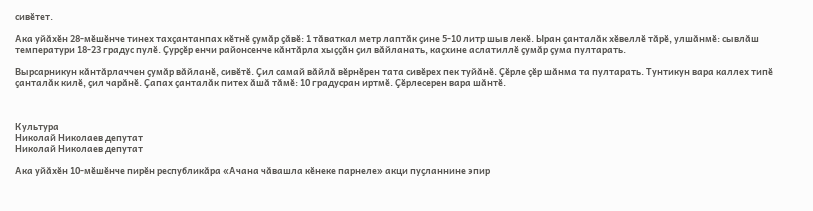сивӗтет.

Ака уйӑхӗн 28-мӗшӗнче тинех тахҫантанпах кӗтнӗ ҫумӑр ҫӑвӗ: 1 тӑваткал метр лаптӑк ҫине 5-10 литр шыв лекӗ. Ыран ҫанталӑк хӗвеллӗ тӑрӗ, улшӑнмӗ: сывлӑш температури 18-23 градус пулӗ. Ҫурҫӗр енчи районсенче кӑнтӑрла хыҫҫӑн ҫил вӑйланать, каҫхине аслатиллӗ ҫумӑр ҫума пултарать.

Вырсарникун кӑнтӑрлаччен ҫумӑр вӑйланӗ, сивӗтӗ. Ҫил самай вӑйлӑ вӗрнӗрен тата сивӗрех пек туйӑнӗ. Ҫӗрле ҫӗр шӑнма та пултарать. Тунтикун вара каллех типӗ ҫанталӑк килӗ, ҫил чарӑнӗ. Ҫапах ҫанталӑк питех ӑшӑ тӑмӗ: 10 градусран иртмӗ. Ҫӗрлесерен вара шӑнтӗ.



Культура
Николай Николаев депутат
Николай Николаев депутат

Ака уйӑхӗн 10-мӗшӗнче пирӗн республикӑра «Ачана чӑвашла кӗнеке парнеле» акци пуҫланнине эпир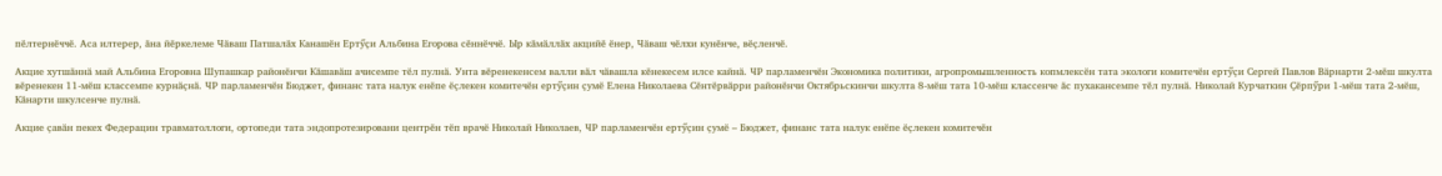пӗлтернӗччӗ. Аса илтерер, ӑна йӗркелеме Чӑваш Патшалӑх Канашӗн Ертӳҫи Альбина Егорова сӗннӗччӗ. Ыр кӑмӑллӑх акцийӗ ӗнер, Чӑваш чӗлхи кунӗнче, вӗҫленчӗ.

Акцие хутшӑннӑ май Альбина Егоровна Шупашкар районӗнчи Кӑшавӑш ачисемпе тӗл пулнӑ. Унта вӗренекенсем валли вӑл чӑвашла кӗнекесем илсе кайнӑ. ЧР парламенчӗн Экономика политики, агропромышленность копмлексӗн тата экологи комитечӗн ертӳҫи Сергей Павлов Вӑрнарти 2-мӗш шкулта вӗренекен 11-мӗш классемпе курнӑҫнӑ. ЧР парламенчӗн Бюджет, финанс тата налук енӗпе ӗҫлекен комитечӗн ертӳҫин ҫумӗ Елена Николаева Сӗнтӗрвӑрри районӗнчи Октябрьскинчи шкулта 8-мӗш тата 10-мӗш классенче ӑс пухакансемпе тӗл пулнӑ. Николай Курчаткин Ҫӗрпӳри 1-мӗш тата 2-мӗш, Кӑнарти шкулсенче пулнӑ.

Акцие ҫавӑн пекех Федерацин травматоллоги, ортопеди тата эндопротезировани центрӗн тӗп врачӗ Николай Николаев, ЧР парламенчӗн ертӳҫин ҫумӗ – Бюджет, финанс тата налук енӗпе ӗҫлекен комитечӗн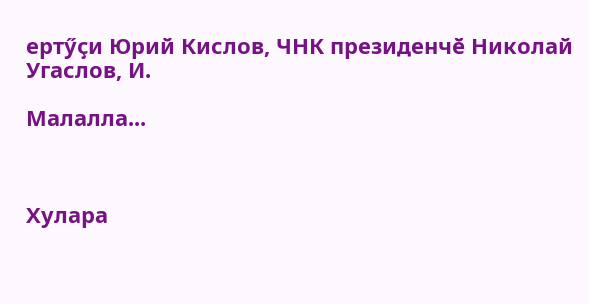ертӳҫи Юрий Кислов, ЧНК президенчӗ Николай Угаслов, И.

Малалла...



Хулара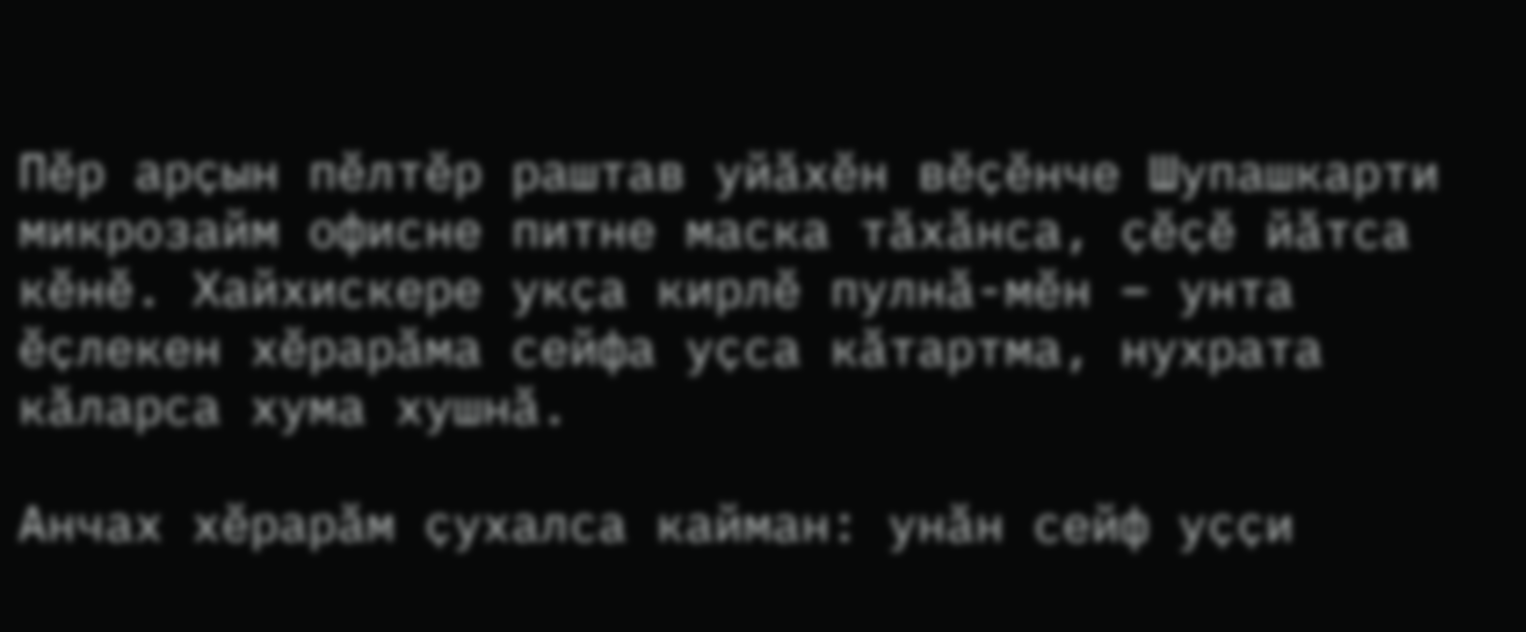Пӗр арҫын пӗлтӗр раштав уйӑхӗн вӗҫӗнче Шупашкарти микрозайм офисне питне маска тӑхӑнса, ҫӗҫӗ йӑтса кӗнӗ. Хайхискере укҫа кирлӗ пулнӑ-мӗн – унта ӗҫлекен хӗрарӑма сейфа уҫса кӑтартма, нухрата кӑларса хума хушнӑ.

Анчах хӗрарӑм ҫухалса кайман: унӑн сейф уҫҫи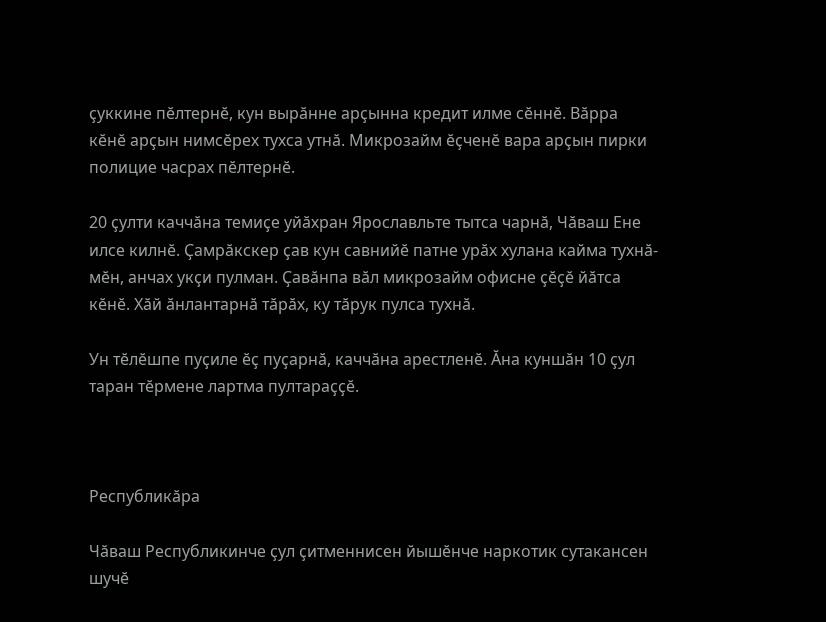ҫуккине пӗлтернӗ, кун вырӑнне арҫынна кредит илме сӗннӗ. Вӑрра кӗнӗ арҫын нимсӗрех тухса утнӑ. Микрозайм ӗҫченӗ вара арҫын пирки полицие часрах пӗлтернӗ.

20 ҫулти каччӑна темиҫе уйӑхран Ярославльте тытса чарнӑ, Чӑваш Ене илсе килнӗ. Ҫамрӑкскер ҫав кун савнийӗ патне урӑх хулана кайма тухнӑ-мӗн, анчах укҫи пулман. Ҫавӑнпа вӑл микрозайм офисне ҫӗҫӗ йӑтса кӗнӗ. Хӑй ӑнлантарнӑ тӑрӑх, ку тӑрук пулса тухнӑ.

Ун тӗлӗшпе пуҫиле ӗҫ пуҫарнӑ, каччӑна арестленӗ. Ӑна куншӑн 10 ҫул таран тӗрмене лартма пултараҫҫӗ.



Республикӑра

Чӑваш Республикинче ҫул ҫитменнисен йышӗнче наркотик сутакансен шучӗ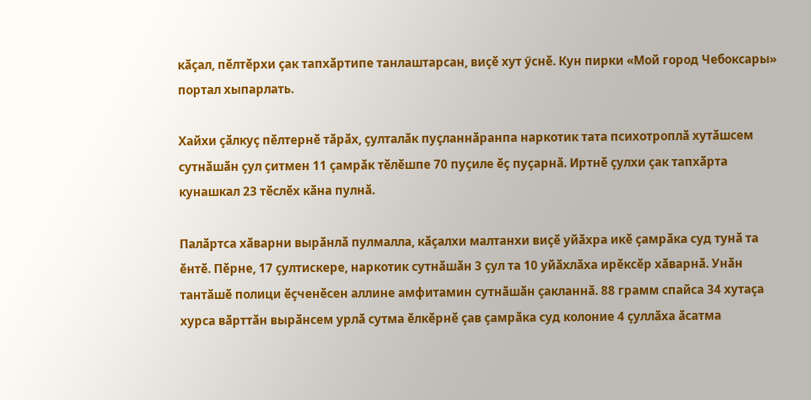кӑҫал, пӗлтӗрхи ҫак тапхӑртипе танлаштарсан, виҫӗ хут ӳснӗ. Кун пирки «Мой город Чебоксары» портал хыпарлать.

Хайхи ҫӑлкуҫ пӗлтернӗ тӑрӑх, ҫулталӑк пуҫланнӑранпа наркотик тата психотроплӑ хутӑшсем сутнӑшӑн ҫул ҫитмен 11 ҫамрӑк тӗлӗшпе 70 пуҫиле ӗҫ пуҫарнӑ. Иртнӗ ҫулхи ҫак тапхӑрта кунашкал 23 тӗслӗх кӑна пулнӑ.

Палӑртса хӑварни вырӑнлӑ пулмалла, кӑҫалхи малтанхи виҫӗ уйӑхра икӗ ҫамрӑка суд тунӑ та ӗнтӗ. Пӗрне, 17 ҫултискере, наркотик сутнӑшӑн 3 ҫул та 10 уйӑхлӑха ирӗксӗр хӑварнӑ. Унӑн тантӑшӗ полици ӗҫченӗсен аллине амфитамин сутнӑшӑн ҫакланнӑ. 88 грамм спайса 34 хутаҫа хурса вӑрттӑн вырӑнсем урлӑ сутма ӗлкӗрнӗ ҫав ҫамрӑка суд колоние 4 ҫуллӑха ӑсатма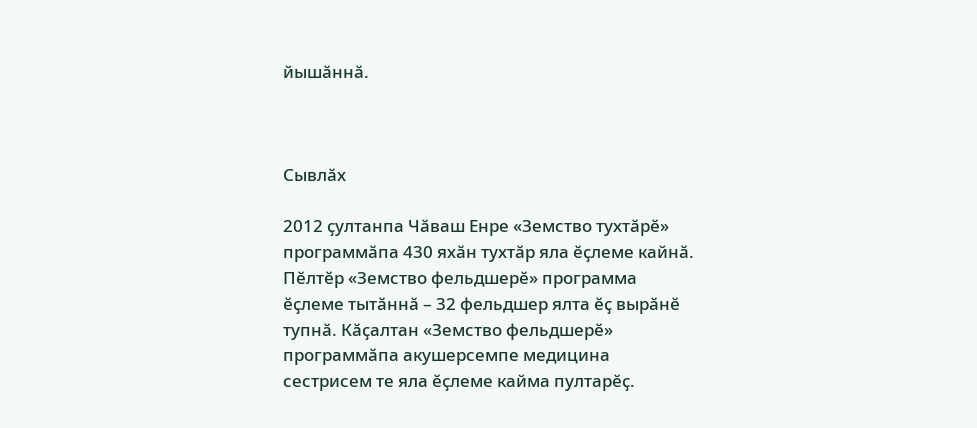йышӑннӑ.



Сывлӑх

2012 ҫултанпа Чӑваш Енре «Земство тухтӑрӗ» программӑпа 430 яхӑн тухтӑр яла ӗҫлеме кайнӑ. Пӗлтӗр «Земство фельдшерӗ» программа ӗҫлеме тытӑннӑ – 32 фельдшер ялта ӗҫ вырӑнӗ тупнӑ. Кӑҫалтан «Земство фельдшерӗ» программӑпа акушерсемпе медицина сестрисем те яла ӗҫлеме кайма пултарӗҫ.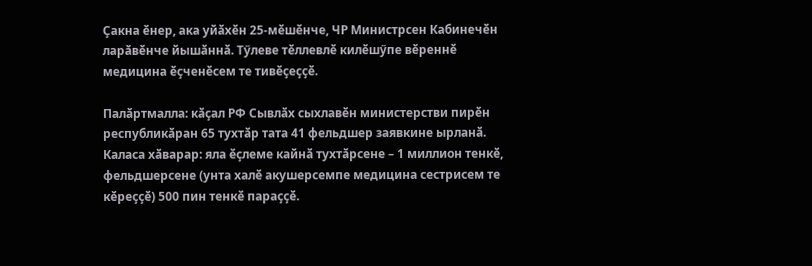Ҫакна ӗнер, ака уйӑхӗн 25-мӗшӗнче, ЧР Министрсен Кабинечӗн ларӑвӗнче йышӑннӑ. Тӳлеве тӗллевлӗ килӗшӳпе вӗреннӗ медицина ӗҫченӗсем те тивӗҫеҫҫӗ.

Палӑртмалла: кӑҫал РФ Сывлӑх сыхлавӗн министерстви пирӗн республикӑран 65 тухтӑр тата 41 фельдшер заявкине ырланӑ. Каласа хӑварар: яла ӗҫлеме кайнӑ тухтӑрсене – 1 миллион тенкӗ, фельдшерсене (унта халӗ акушерсемпе медицина сестрисем те кӗреҫҫӗ) 500 пин тенкӗ параҫҫӗ.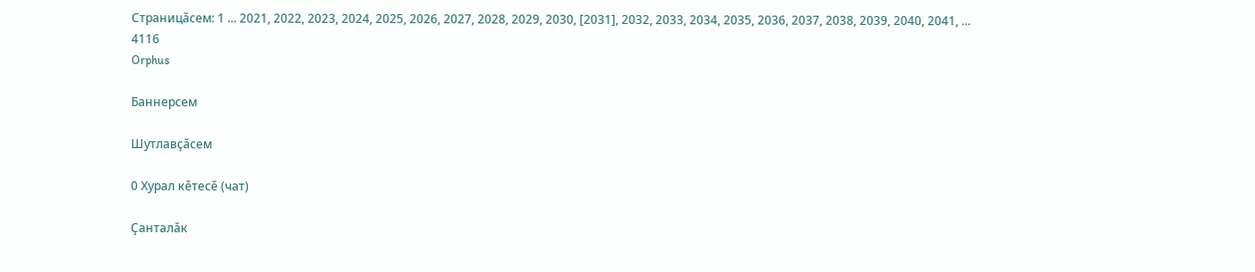Страницӑсем: 1 ... 2021, 2022, 2023, 2024, 2025, 2026, 2027, 2028, 2029, 2030, [2031], 2032, 2033, 2034, 2035, 2036, 2037, 2038, 2039, 2040, 2041, ... 4116
Orphus

Баннерсем

Шутлавҫӑсем

0 Хурал кӗтесӗ (чат)

Ҫанталӑк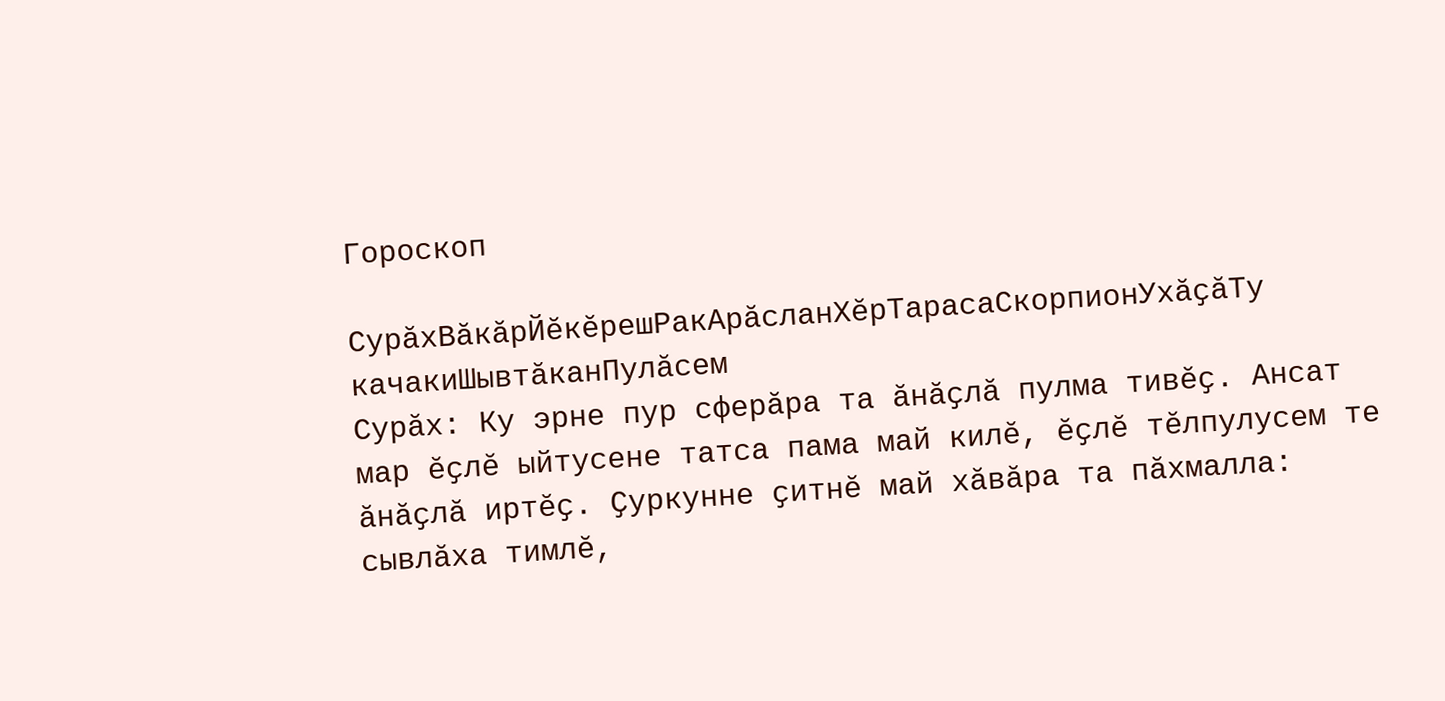Гороскоп

СурӑхВӑкӑрЙӗкӗрешРакАрӑсланХӗрТарасаСкорпионУхӑҫӑТу качакиШывтӑканПулӑсем
Сурӑх: Ку эрне пур сферӑра та ӑнӑҫлӑ пулма тивӗҫ. Ансат мар ӗҫлӗ ыйтусене татса пама май килӗ, ӗҫлӗ тӗлпулусем те ӑнӑҫлӑ иртӗҫ. Ҫуркунне ҫитнӗ май хӑвӑра та пӑхмалла: сывлӑха тимлӗ,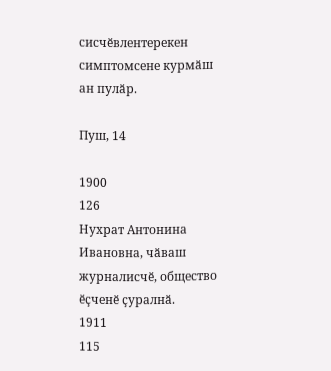сисчӗвлентерекен симптомсене курмӑш ан пулӑр.

Пуш, 14

1900
126
Нухрат Антонина Ивановна, чӑваш журналисчӗ, общество ӗҫченӗ ҫуралнӑ.
1911
115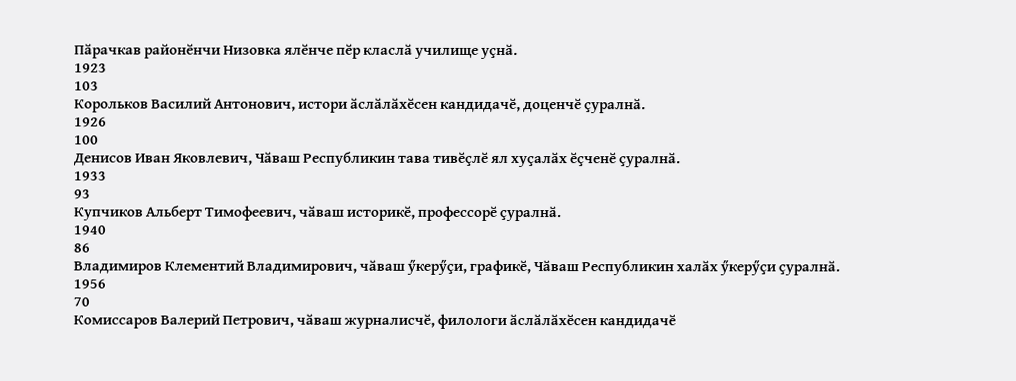Пӑрачкав районӗнчи Низовка ялӗнче пӗр класлӑ училище уҫнӑ.
1923
103
Корольков Василий Антонович, истори ӑслӑлӑхӗсен кандидачӗ, доценчӗ ҫуралнӑ.
1926
100
Денисов Иван Яковлевич, Чӑваш Республикин тава тивӗҫлӗ ял хуҫалӑх ӗҫченӗ ҫуралнӑ.
1933
93
Купчиков Альберт Тимофеевич, чӑваш историкӗ, профессорӗ ҫуралнӑ.
1940
86
Владимиров Клементий Владимирович, чӑваш ӳкерӳҫи, графикӗ, Чӑваш Республикин халӑх ӳкерӳҫи ҫуралнӑ.
1956
70
Комиссаров Валерий Петрович, чӑваш журналисчӗ, филологи ӑслӑлӑхӗсен кандидачӗ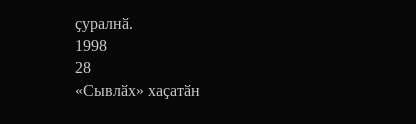ҫуралнӑ.
1998
28
«Сывлӑх» хаҫатӑн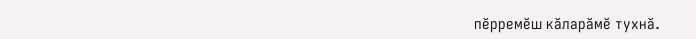пӗрремӗш кӑларӑмӗ тухнӑ.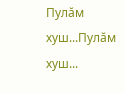Пулӑм хуш...Пулӑм хуш...